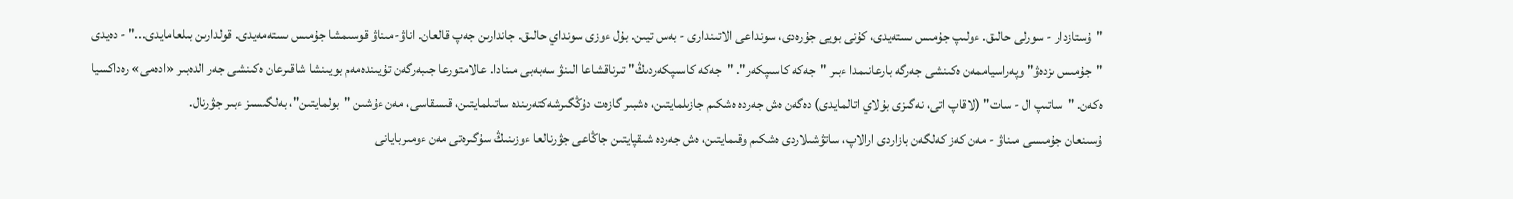"ۇستازدار - سورلى حالىق. ءولىپ جۇمىس ىستەيدى، كۇنى بويى جۇرەدى، سونداعى الاتىندارى - بەس تيىن. بۇل ءوزى سونداي حالىق. جاندارىن جەپ قالعان. اناۋ-مىناۋ قوسىمشا جۇمىس ىستەمەيدى. قولدارىن بىلعامايدى..." - دەيدى "جۇمىس ىزدەۋ" وپەراسياممەن ەكىنشى جەرگە بارعانىمدا ءبىر "جەكە كاسىپكەر". "جەكە كاسىپكەردىڭ" تىرناقشاعا الىنۋ سەبەبى مىنادا. عالامتورعا جىبەرگەن تۇيىندەمەم بويىنشا شاقىرعان ەكىنشى جەر الدەبىر «ادەمى» رەداكسيا ەكەن. "ساتىپ ال - سات" (لاقاپ اتى، نەگىزى بۇلاي اتالمايدى) دەگەن ەش جەردە ەشكىم جازىلمايتىن، ەشبىر گازەت دۇڭگىرشەكتەرىندە ساتىلمايتىن، قىسقاسى، مەن ءۇشىن "بولمايتىن"، بەلگىسىز ءبىر جۋرنال.
ۇسىنعان جۇمىسى مىناۋ - مەن كەز كەلگەن بازاردى ارالاپ، ساتۋشىلاردى ەشكىم وقىمايتىن، ەش جەردە شىقپايتىن جاڭاعى جۋرنالعا ءوزىنىڭ سۇگىرەتى مەن ءومىربايانى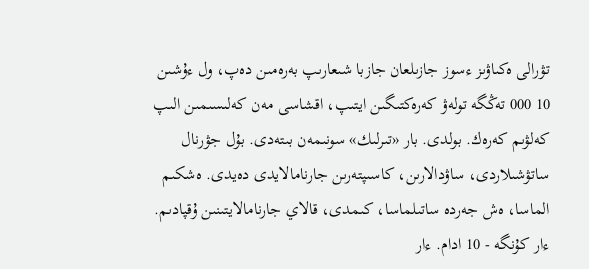تۋرالى ەكىاۋىز ءسوز جازىلعان جازبا شىعارىپ بەرەمىن دەپ، ول ءۇشىن 10 000 تەڭگە تولەۋ كەرەكتىگىن ايتىپ، اقشاسى مەن كەلىسىمىن الىپ كەلۋىم كەرەك. بولدى. بار «تىرلىك» سونىمەن بىتەدى. بۇل جۋرنال ساتۋشىلاردى، ساۋدالارىن، كاسىپتەرىن جارنامالايدى دەيدى. ەشكىم الماسا، ەش جەردە ساتىلماسا، كىمدى، قالاي جارنامالايتىنىن ۇقپادىم. ءار كۇنگە - 10 ادام. ءار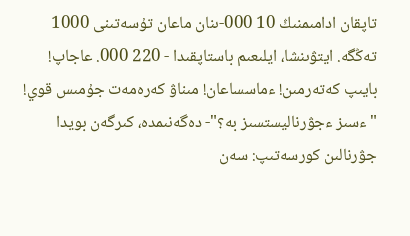تاپقان ادامىمنىڭ 10 000-ىنان ماعان تۇسەتىنى 1000 تەڭگە. ايتۋىنشا، ايلىعىم باستاپقىدا - 220 000. عاجاپ! بايىپ كەتەرمىن! ءماسساعان! مىناۋ كەرەمەت جۇمىس قوي!
"ءسىز ءجۋرناليستسىز بە؟"- دەگەنىمدە، كىرگەن بويدا جۋرنالىن كورسەتىپ: سەن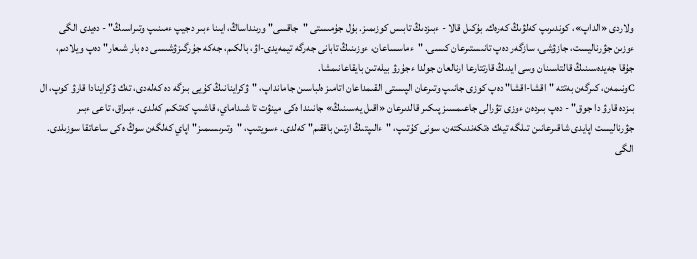ولاردى «الداپ»، كوندىرىپ كەلۋىڭ كەرەك. بۇكىل قالا - ءبىزدىڭ تابىس كوزىمىز. بۇل جۇمىستى "جاقسى" ورىنداساڭ، ايىنا ءبىر دجيپ ءمىنىپ وتىراسىڭ" - دەيدى الگى ءوزىن جۋرناليست، جازۋشى، سازگەر دەپ تانىستىرعان كىسى. "ءماسساعان، ءوزىنىڭ تابانى جەرگە تيمەيدى-اۋ، بالكىم، جەكە جۇرگىزۋشىسى دە بار شىعار" دەپ ويلادىم، جۇقا جەيدەسىنىڭ قالتاسىنان وسى ايدىڭ قارتتارعا ارنالعان جولدا ءجۇرۋ بيلەتىن بايقاعانىمشا.
Cونىمەن، كىرگەن بەتتە "اقشا-اقشا" دەپ كوزى جانىپ وتىرعان الپىستى القىمداعان اتامىز ەلباسىن جامانداپ، "ۋكراينانىڭ كۇيى بىزگە دە كەلەدى، تەك ۋكراينادا قارۋ كوپ، ال بىزدە قارۋ دا جوق" - دەپ بىردەن ءوزى تۋرالى جاعىمسىز پىكىر قالدىرعان «اقىل يەسىنىڭ» جانىندا ەكى مينۋت تا شىداماي، قاشىپ كەتكىم كەلدى. ءبىراق، تاعى ءبىر جۋرناليست اپايدى شاقىرعانىن تىلگە تيەك ەتكەندىكتەن، سونى كۇتىپ، "ءالىپتىڭ ارتىن باققىم" كەلدى. ءسويتىپ، "وتىرىسىمىز" اپاي كەلگەن سوڭ ەكى ساعاتقا سوزىلدى. الگى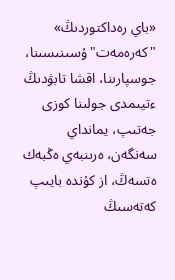«باي رەداكتوردىڭ» "كەرەمەت" ۇسىنىسىنا، جوسپارىنا، اقشا تابۋدىڭ ءتيىمدى جولىنا كوزى جەتىپ، يمانداي سەنگەن، ەرىنبەي ەڭبەك ەتسەڭ، از كۇندە بايىپ كەتەسىڭ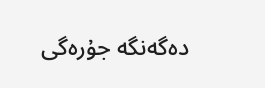دەگەنگە جۇرەگى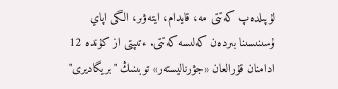لۇپىلدەپ كەتتى مە، قايدام، ايتەۋىر، الگى اپاي ۇسىنىسىنا بىردەن كەلىسە كەتتى. ءتىپتى از كۇندە 12 ادامنان قۇرالعان «جۋرناليستەر» توبىنىڭ "بريگاديرى"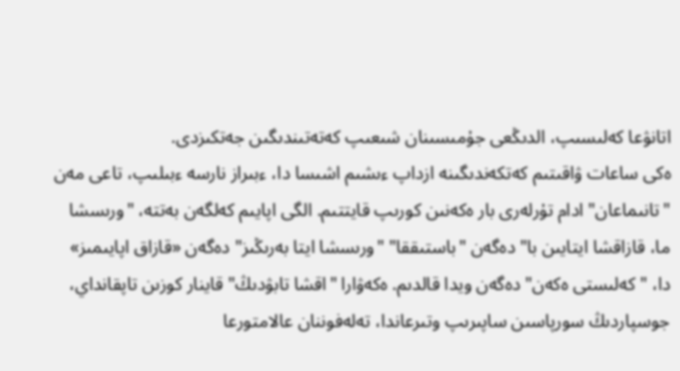اتانۋعا كەلىسىپ، الدىڭعى جۇمىسىنان شىعىپ كەتەتىندىگىن جەتكىزدى.
ەكى ساعات ۋاقىتىم كەتكەندىگىنە ازداپ ءىشىم اشىسا دا، ءبىراز نارسە ءبىلىپ، تاعى مەن "تانىماعان" ادام تۇرلەرى بار ەكەنىن كورىپ قايتتىم. الگى اپايىم كەلگەن بەتتە، "ورىسشا ما، قازاقشا ايتايىن با" دەگەن "باستىققا" "ورىسشا ايتا بەرىڭىز" دەگەن «قازاق اپايىمىز» دا، "كەلىستى ەكەن" دەگەن ويدا قالدىم. ەكەۋارا "اقشا تابۋدىڭ" قاينار كوزىن تاپقانداي، جوسپاردىڭ سورپاسىن ساپىرىپ وتىرعاندا، تەلەفوننان عالامتورعا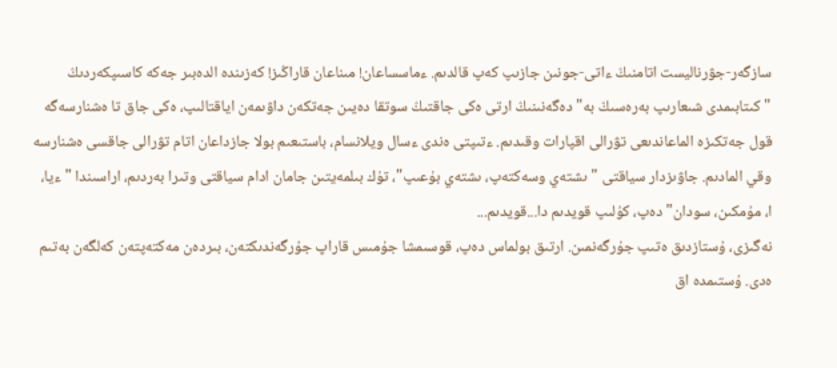سازگەر-جۋرناليست اتامنىڭ ءاتى-جونىن جازىپ كەپ قالدىم. ءماسساعان! مىناعان قاراڭىز! كەزىندە الدەبىر جەكە كاسىپكەردىڭ "كىتابىمدى شىعارىپ بەرەسىڭ بە" دەگەنىنىڭ ارتى ەكى جاقتىڭ سوتقا دەيىن جەتكەن داۋىمەن اياقتالىپ، ەكى جاق تا ەشنارسەگە قول جەتكىزە الماعاندىعى تۋرالى اقپارات وقىدىم. ءتىپتى ەندى ءسال ويلانسام، باستىعىم بولا جازداعان اتام تۋرالى جاقسى ەشنارسە وقي المادىم. جاۋىزدار سياقتى "ىشتەي وسەكتەپ، ىشتەي بۇعىپ"، تۇك بىلمەيتىن جامان ادام سياقتى وتىرا بەردىم، اراسىندا "ءيا، ا، مۇمكىن، سودان" دەپ، كۇلىپ قويدىم دا...قويدىم...
نەگىزى، ۇستازدىق ەتىپ جۇرگەنمىن. ارتىق بولماس دەپ، قوسىمشا جۇمىس قاراپ جۇرگەندىكتەن، بىردەن مەكتەپتەن كەلگەن بەتىم ەدى. ۇستىمدە اق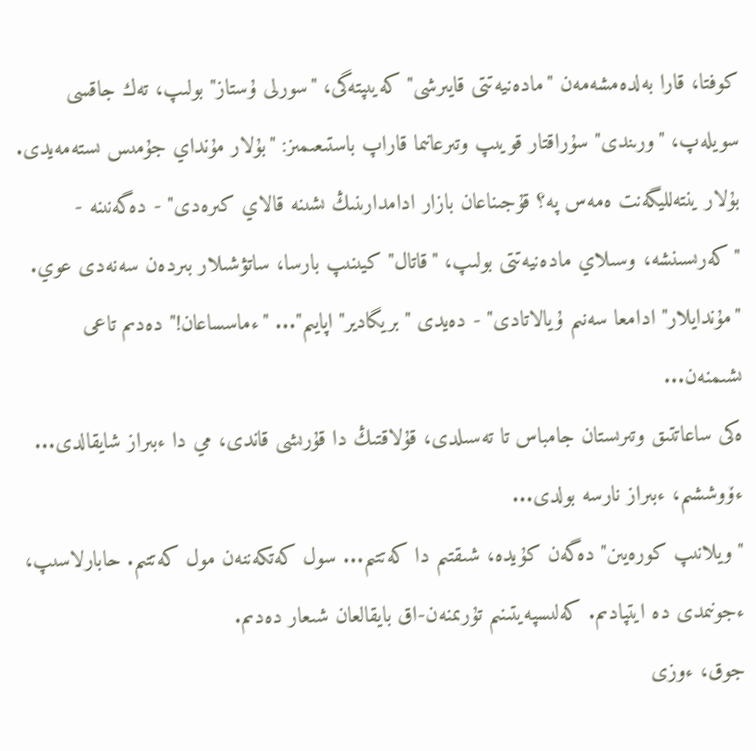كوفتا، قارا بەلدەمشەمەن "مادەنيەتتى قايىرشى" كەيىپتەگى، "سورلى ۇستاز" بولىپ، تەك جاقسى سويلەپ، "ورىندى" سۇراقتار قويىپ وتىرعانىما قاراپ باستىعىمىز: "بۇلار مۇنداي جۇمىس ىستەمەيدى. بۇلار ينتەلليگەنت ەمەس پە؟ قۇجىناعان بازار ادامدارىنىڭ ىشىنە قالاي كىرەدى" - دەگەنىنە - "كەرىسىنشە، وسىلاي مادەنيەتتى بولىپ، "قاتال" كيىنىپ بارسا، ساتۋشىلار بىردەن سەنەدى عوي. "مۇندايلار" ادامعا سەنىم ۇيالاتادى" - دەيدى "بريگادير" اپايىم"... "ءماسساعان!" دەدىم تاعى ىشىمنەن...
ەكى ساعاتتىق وتىرىستان جامباس تا تەسىلدى، قۇلاقتىڭ دا قۇرىشى قاندى، مي دا ءبىراز شايقالدى... ءۆوششىم، ءبىراز نارسە بولدى...
"ويلانىپ كورەيىن" دەگەن كۇيدە، شىقتىم دا كەتتىم... سول كەتكەننەن مول كەتتىم. حابارلاسىپ، ءجونىمدى دە ايتپادىم. كەلىسپەيتىنىم تۇرىمنەن-اق بايقالعان شىعار دەدىم.
جوق، ءوزى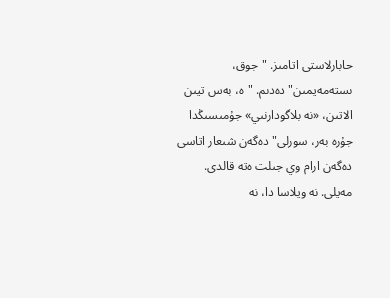حابارلاستى اتامىز. "جوق، ىستەمەيمىن" دەدىم. "ە، بەس تيىن الاتىن، «نە بلاگودارنىي» جۇمىسىڭدا جۇرە بەر، سورلى" دەگەن شىعار اتاسى دەگەن ارام وي جىلت ەتە قالدى. مەيلى. نە ويلاسا دا، نە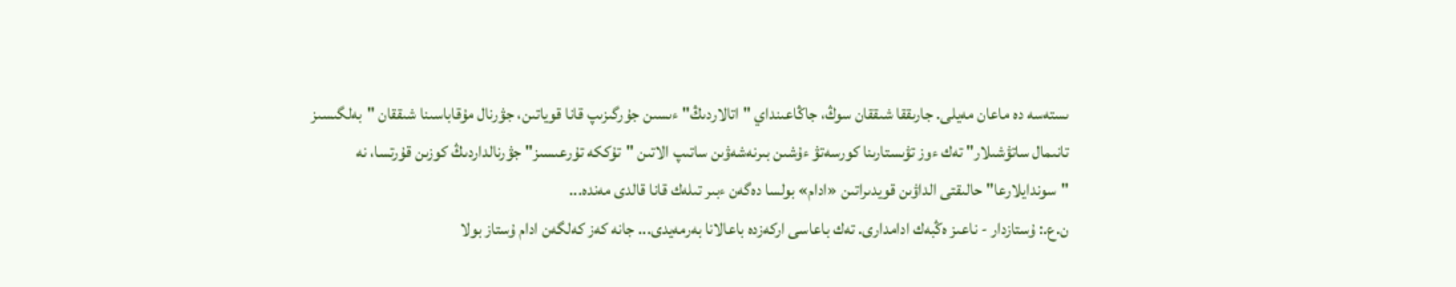ىستەسە دە ماعان مەيلى. جارىققا شىققان سوڭ، جاڭاعىنداي "اتالاردىڭ" ءىسىن جۇرگىزىپ قانا قوياتىن، جۋرنال مۇقاباسىنا شىققان "بەلگىسىز تانىمال ساتۋشىلار" تەك ءوز تۋىستارىنا كورسەتۋ ءۇشىن بىرنەشەۋىن ساتىپ الاتىن "تۇككە تۇرعىسىز" جۋرنالداردىڭ كوزىن قۇرتسا، نە "سوندايلارعا" حالىقتى الداۋىن قويدىراتىن «ادام» بولسا دەگەن ءبىر تىلەك قانا قالدى مەندە...
ن.ع.: ۇستازدار - ناعىز ەڭبەك ادامدارى. تەك باعاسى اركەزدە باعالانا بەرمەيدى... جانە كەز كەلگەن ادام ۇستاز بولا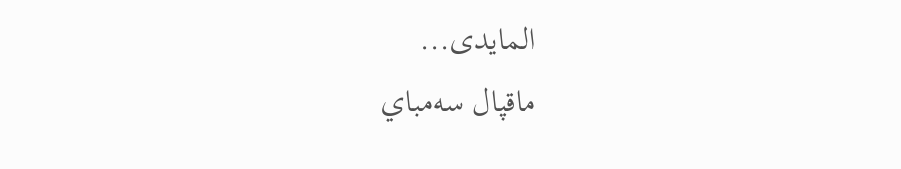المايدى...
ماقپال سەمباي